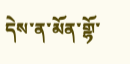དེས་ན་མོན་གྷོ་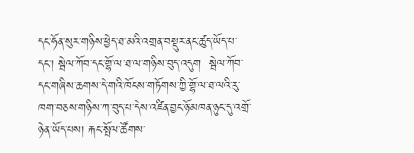དང་ཧོན་སུར་གཉིས་ཕྱེད་ཐ་མའི་འགྲན་བསྡུར་ནང་ཚུད་ཡོད་པ་དང་། སྦེལ་ཀོབ་དང་གྷོ་ལ་ཐ་ལ་གཉིས་བུད་འདུག  སྦེལ་ཀོབ་དང་གཞིས་ཆགས་དེ་གའི་ཁོངས་གཏོགས་ཀྱི་གྷོ་ལ་ཐ་ལའི་རུ་ཁག་བཅས་གཉིས་ཀ་བུད་པ་དེས་འཛིན་བྱང་ཉོ་མཁན་ཉུང་དུ་འགྲོ་ཉེན་ཡོད་པས། རྐང་སྤོལ་ཚོགས་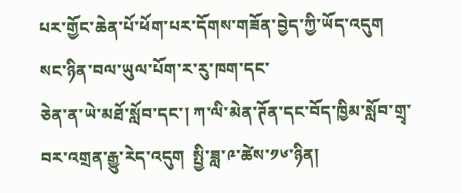པར་གྱོང་ཆེན་པོ་ཕོག་པར་དོགས་གཟོན་བྱེད་ཀྱི་ཡོད་འདུག  སང་ཉིན་བལ་ཡུལ་པོག་ར་རུ་ཁག་དང་
ཅེན་ན་ཡེ་མཐོ་སློབ་དང་། ཀ་ལི་མེན་ཊོན་དང་བོད་ཁྱིམ་སློབ་གྲྭ་བར་འགྲན་རྒྱུ་རེད་འདུག  སྤྱི་ཟླ་༩་ཚེས་༡༦་ཉིན།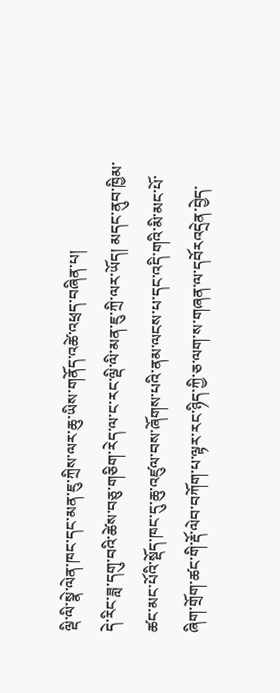ལྡི་ལི་སྣེ་ལེན་ཁང་དང་མན་ཇུ་ཀྲིས་ལར་ཆུ་ཡིས་གནོད་འཚེ་འཕྲད་བཞིན་པ།
དེ་རིང་ཟླ་དགུ་བའི་ཚེས་བཅུ་གཅིག་རེད་ལ་ང་རང་ལྡི་ལི་མན་ཇུ་ཀྲི་ལར་ཡོད། མདང་ནུབ་ཁྱིམ་ཚང་མང་པོའི་སྡོད་ཁང་དུ་ཆུ་འཛུལ་བས་ཞོགས་པའི་ནམ་ལངས་པ་དང་འདི་གའི་མི་མང་པོ་ཞིག་གྲོག་ཚང་གི་རྡོ་ལེབ་བཀོག་པ་ལྟར་རང་ཉིད་ཀྱི་ཅ་ལག་ས་གཞན་ལ་དབོརའདྲེན་བྱེད་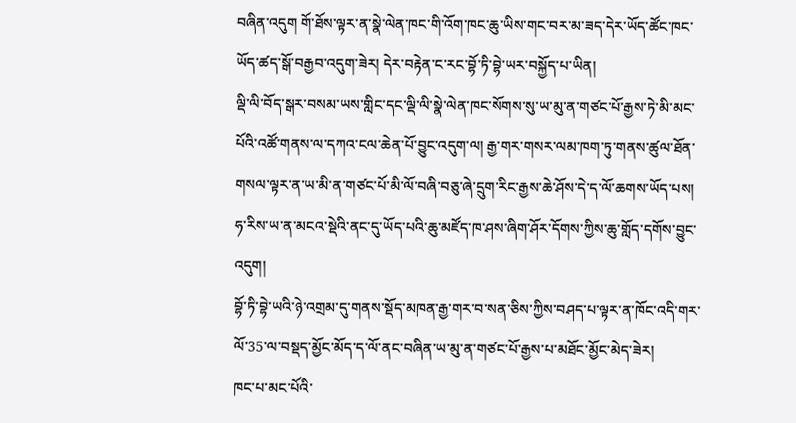བཞིན་འདུག གོ་ཐོས་ལྟར་ན་སྣེ་ལེན་ཁང་གི་འོག་ཁང་ཆུ་ཡིས་གང་བར་མ་ཟད་དེར་ཡོད་ཚོང་ཁང་ཡོད་ཚད་སྒོ་བརྒྱབ་འདུག་ཟེར། དེར་བརྟེན་ང་རང་བྷོ་ཏི་བྷེ་ཡར་བསྐྱོད་པ་ཡིན།
ལྡི་ལི་བོད་སྒར་བསམ་ཡས་གླིང་དང་ལྡི་ལི་སྣེ་ལེན་ཁང་སོགས་སུ་ཡ་མུ་ན་གཙང་པོ་རྒྱས་ཏེ་མི་མང་པོའི་འཚོ་གནས་ལ་དཀའ་ངལ་ཆེན་པོ་བྱུང་འདུག་ལ། རྒྱ་གར་གསར་ལམ་ཁག་ཏུ་གནས་ཚུལ་ཐོན་གསལ་ལྟར་ན་ཡ་མི་ན་གཙང་པོ་མི་ལོ་བཞི་བཅུ་ཞེ་དྲུག་རིང་རྒྱས་ཆེ་ཤོས་དེ་ད་ལོ་ཆགས་ཡོད་པས། ཧ་རིས་ཡ་ན་མངའ་སྡེའི་ནང་དུ་ཡོད་པའི་ཆུ་མཛོད་ཁ་ཤས་ཞིག་ཤོར་དོགས་ཀྱིས་ཆུ་གློད་དགོས་བྱུང་འདུག།
བྷོ་ཏི་བྷེ་ཡའི་ཉེ་འགྲམ་དུ་གནས་སྡོད་མཁན་རྒྱ་གར་བ་སན་ཅིས་ཀྱིས་བཤད་པ་ལྟར་ན་ཁོང་འདི་གར་ལོ་35་ལ་བསྡད་མྱོང་མོད་ད་ལོ་ནང་བཞིན་ཡ་མུ་ན་གཙང་པོ་རྒྱས་པ་མཐོང་མྱོང་མེད་ཟེར།
ཁང་པ་མང་པོའི་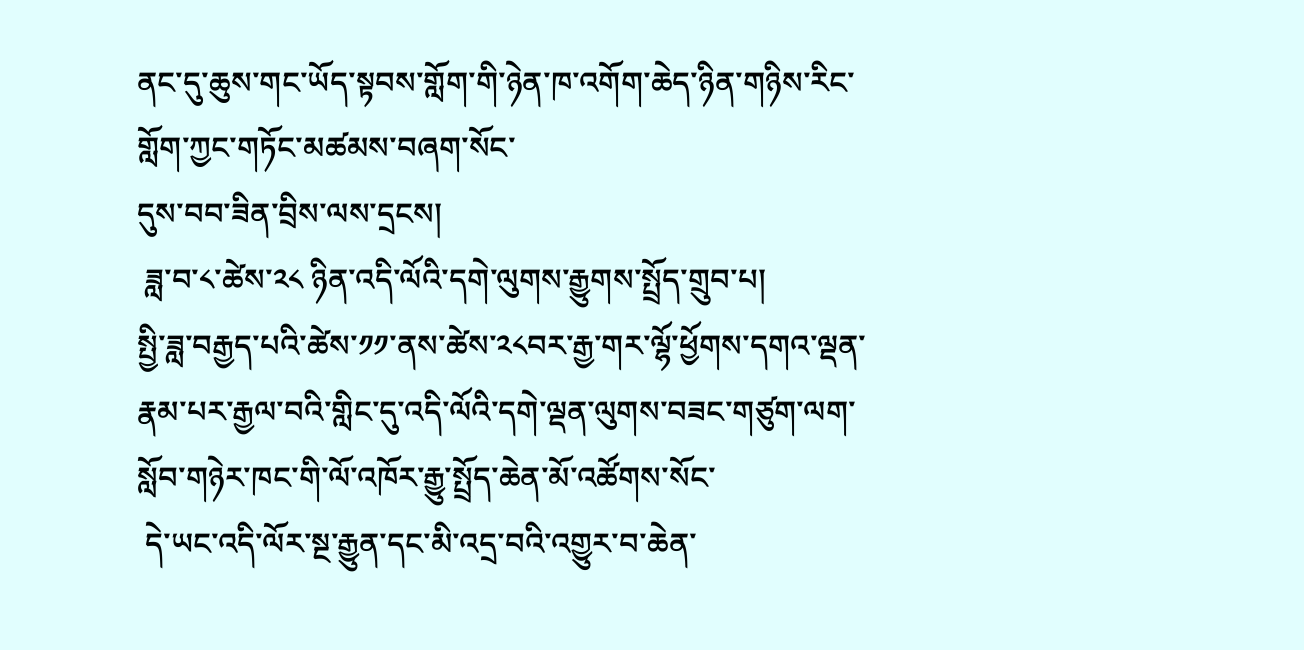ནང་དུ་ཆུས་གང་ཡོད་སྟབས་གློག་གི་ཉེན་ཁ་འགོག་ཆེད་ཉིན་གཉིས་རིང་གློག་ཀྱང་གཏོང་མཚམས་བཞག་སོང་
དུས་བབ་ཟིན་བྲིས་ལས་དྲངས།
 ཟླ་བ་༨་ཚེས་༢༨ ཉིན་འདི་ལོའི་དགེ་ལུགས་རྒྱུགས་སྤྲོད་གྲུབ་པ།
སྤྱི་ཟླ་བརྒྱད་པའི་ཚེས་༡༡་ནས་ཚེས་༢༨བར་རྒྱ་གར་ལྷོ་ཕྱོགས་དགའ་ལྡན་རྣམ་པར་རྒྱལ་བའི་གླིང་དུ་འདི་ལོའི་དགེ་ལྡན་ལུགས་བཟང་གཙུག་ལག་སློབ་གཉེར་ཁང་གི་ལོ་འཁོར་རྒྱུ་སྤྲོད་ཆེན་མོ་འཚོགས་སོང་
 དེ་ཡང་འདི་ལོར་སྔ་རྒྱུན་དང་མི་འདྲ་བའི་འགྱུར་བ་ཆེན་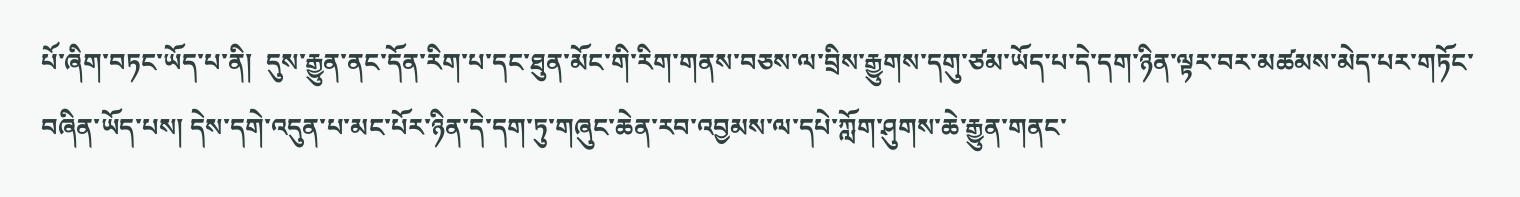པོ་ཞིག་བཏང་ཡོད་པ་ནི།  དུས་རྒྱུན་ནང་དོན་རིག་པ་དང་ཐུན་མོང་གི་རིག་གནས་བཅས་ལ་བྲིས་རྒྱུགས་དགུ་ཙམ་ཡོད་པ་དེ་དག་ཉིན་ལྟར་བར་མཚམས་མེད་པར་གཏོང་བཞིན་ཡོད་པས། དེས་དགེ་འདུན་པ་མང་པོར་ཉིན་དེ་དག་ཏུ་གཞུང་ཆེན་རབ་འབྱམས་ལ་དཔེ་ཀློག་ཤུགས་ཆེ་རྒྱུན་གནང་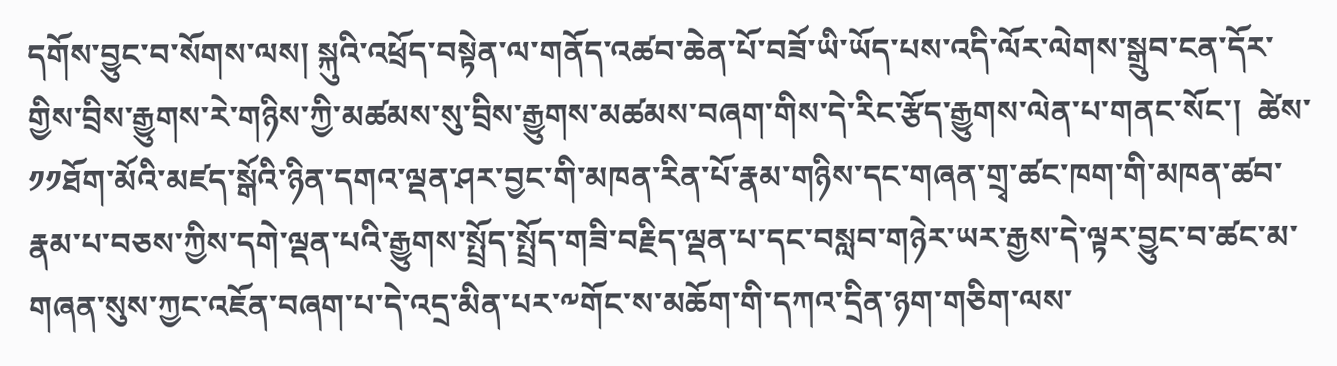དགོས་བྱུང་བ་སོགས་ལས། སྐུའི་འཕྲོད་བསྟེན་ལ་གནོད་འཚབ་ཆེན་པོ་བཟོ་ཡི་ཡོད་པས་འདི་ལོར་ལེགས་སྒྲུབ་ངན་དོར་གྱིས་བྲིས་རྒྱུགས་རེ་གཉིས་ཀྱི་མཚམས་སུ་བྲིས་རྒྱུགས་མཚམས་བཞག་གིས་དེ་རིང་རྩོད་རྒྱུགས་ལེན་པ་གནང་སོང་།  ཚེས་༡༡ཐོག་མོའི་མཛད་སྒོའི་ཉིན་དགའ་ལྡན་ཤར་བྱང་གི་མཁན་རིན་པོ་རྣམ་གཉིས་དང་གཞན་གྲྭ་ཚང་ཁག་གི་མཁན་ཚབ་རྣམ་པ་བཅས་ཀྱིས་དགེ་ལྡན་པའི་རྒྱུགས་སྤྲོད་སྤྲོད་གཟི་བརྗིད་ལྡན་པ་དང་བསླབ་གཉེར་ཡར་རྒྱས་དེ་ལྟར་བྱུང་བ་ཚང་མ་གཞན་སུས་ཀྱང་འཇོན་བཞག་པ་དེ་འདྲ་མིན་པར་༸གོང་ས་མཆོག་གི་དཀའ་དྲིན་ཉག་གཅིག་ལས་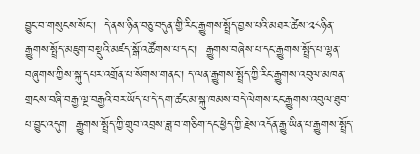བྱུང་བ་གསུངས་སོང་།  དེ་ནས་ཉིན་བཅུ་བདུན་གྱི་རིང་རྒྱུགས་སྤྲོད་བྱས་པའི་མཐར་ཚེས་༢༨ཉིན་རྒྱུགས་སྤྲོད་མཇུག་བསྡུའི་མཛད་སྒོ་འཚོགས་པ་དང་།  རྒྱུགས་བཞེས་པ་དང་རྒྱུགས་སྤྲོད་པ་ལྷན་བཞུགས་ཀྱིས་སྐུ་དཔར་འགྲོན་པ་སོགས་གནང་། ད་ལན་རྒྱུགས་སྤྲོད་ཀྱི་རིང་རྒྱུགས་འབུལ་མཁན་གྲངས་བཞི་བརྒྱ་ལྔ་བརྒྱའི་བར་ཡོད་པ་དེ་དག་ཚང་མ་སྐུ་ཁམས་བདེ་ལེགས་ངང་རྒྱུགས་འབུལ་ཐུབ་པ་བྱུང་འདུག  རྒྱུགས་སྤྲོད་ཀྱི་གྲུབ་འབྲས་ཟླ་བ་གཅིག་དང་ཕྱེད་ཀྱི་རྗེས་འདོན་རྒྱུ་ཡིན་པ་རྒྱུགས་སྤྲོད་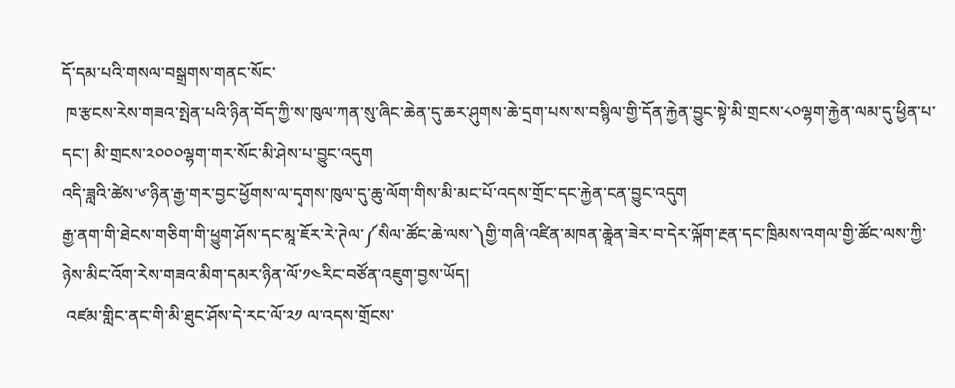དོ་དམ་པའི་གསལ་བསྒྲགས་གནང་སོང་
 ཁ་རྩངས་རེས་གཟའ་སྤེན་པའི་ཉིན་བོད་ཀྱི་ས་ཁུལ་ཀན་སུ་ཞིང་ཆེན་དུ་ཆར་ཤུགས་ཆེ་དྲག་པས་ས་བསྙིལ་གྱི་དོན་རྐྱེན་བྱུང་སྟེ་མི་གྲངས་༨༠ལྷག་རྐྱེན་ལམ་དུ་ཕྱིན་པ་དང་། མི་གྲངས་༢༠༠༠ལྷག་གར་སོང་མི་ཤེས་པ་བྱུང་འདུག
འདི་ཟླའི་ཚེས་༦་ཉིན་རྒྱ་གར་བྱང་ཕྱོགས་ལ་དྭགས་ཁུལ་དུ་ཆུ་ལོག་གིས་མི་མང་པོ་འདས་གྲོང་དང་རྐྱེན་ངན་བྱུང་འདུག
རྒྱ་ནག་གི་ཐེངས་གཅིག་གི་ཕྱུག་ཤོས་དང་མཱ་ཇོར་རེ་ཊེལ་༼སིལ་ཚོང་ཆེ་ལས་༽གྱི་གཞི་འཛིན་མཁན་ཆཱེན་ཟེར་བ་དེར་ལྐོག་རྔན་དང་ཁྲིམས་འགལ་གྱི་ཚོང་ལས་ཀྱི་ཉེས་མིང་འོག་རེས་གཟའ་མིག་དམར་ཉིན་ལོ་༡༤རིང་བཙོན་འཇུག་བྱས་ཡོད།
 འཛམ་གླིང་ནང་གི་མི་ཐུང་ཤོས་དེ་རང་ལོ་༢༡ ལ་འདས་གྲོངས་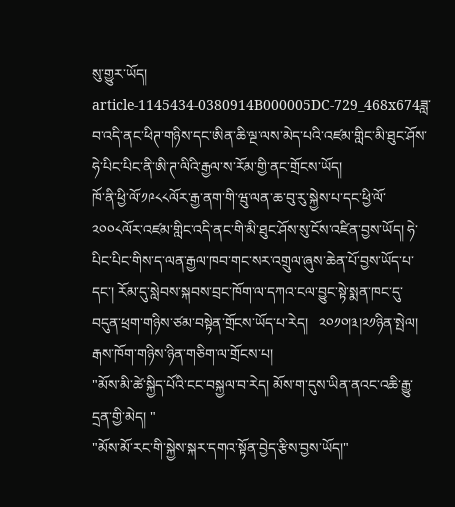སུ་གྱུར་ཡོད།
article-1145434-0380914B000005DC-729_468x674ཟླ་བ་འདི་ནང་ཕིཊ་གཉིས་དང་ཨིན་ཆི་ལྔ་ལས་མེད་པའི་འཛམ་གླིང་མི་ཐུང་ཤོས་ཧེ་པིང་པིང་ནི་ཨི་ཊ་ལིའི་རྒྱལ་ས་རོམ་གྱི་ནང་གྲོངས་ཡོད།
ཁོ་ནི་ཕྱི་ལོ་༡༩༨༨ལོར་རྒྱ་ནག་གི་ཝུ་ལན་ཆ་བུ་རུ་སྐྱེས་པ་དང་ཕྱི་ལོ་༢༠༠༨ལོར་འཛམ་གླིང་འདི་ནང་གི་མི་ཐུང་ཤོས་སུ་ངོས་འཛིན་བྱས་ཡོད། ཧེ་པིང་པིང་གིས་ད་ལན་རྒྱལ་ཁབ་གང་སར་འགྲུལ་ཞུས་ཆེན་པོ་བྱས་ཡོད་པ་དང་། རོམ་དུ་སླེབས་སྐབས་བྲང་ཁོག་ལ་དཀའ་ངལ་བྱུང་སྟེ་སྨན་ཁང་དུ་བདུན་ཕྲག་གཉིས་ཙམ་བསྟེན་གྲོངས་ཡོད་པ་རེད།   ༢༠༡༠།༣།༢༡ཉིན་སྤེལ།
རྒས་ཁོག་གཉིས་ཉིན་གཅིག་ལ་གྲོངས་པ།
"མོས་མི་ཚེ་སྐྱིད་པོའི་ངང་བསྐྱལ་བ་རེད། མོས་ག་དུས་ཡིན་ནའང་འཆི་རྒྱུ་དྲན་གྱི་མེད། "
"མོས་མོ་རང་གི་སྐྱེས་སྐར་དགའ་སྟོན་བྱེད་རྩིས་བྱས་ཡོད།"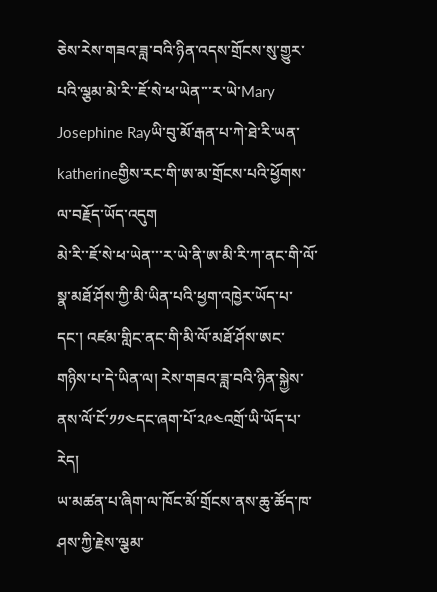ཅེས་རེས་གཟའ་ཟླ་བའི་ཉིན་འདས་གྲོངས་སུ་གྱུར་པའི་ལྕམ་མེ་རི་་ཇོ་སེ་ཕ་ཡེན་་་ར་ཡེ་Mary Josephine Rayཡི་བུ་མོ་རྒན་པ་ཀེ་ཐེ་རི་ཡན་katherineགྱིས་རང་གི་ཨ་མ་གྲོངས་པའི་ཕྱོགས་ལ་བརྗོད་ཡོད་འདུག
མེ་རི་་ཇོ་སེ་ཕ་ཡེན་་་ར་ཡེ་ནི་ཨ་མི་རི་ཀ་ནང་གི་ལོ་སྣ་མཐོ་ཤོས་ཀྱི་མི་ཡིན་པའི་ཕྱག་འཁྱེར་ཡོད་པ་དང་། འཛམ་གླིང་ནང་གི་མི་ལོ་མཐོ་ཤོས་ཨང་གཉིས་པ་དེ་ཡིན་ལ། རེས་གཟའ་ཟླ་བའི་ཉིན་སྐྱེས་ནས་ལོ་ངོ་༡༡༤དང་ཞག་པོ་༢༩༤འགྲོ་ཡི་ཡོད་པ་རེད།
ཡ་མཚན་པ་ཞིག་ལ་ཁོང་མོ་གྲོངས་ནས་ཆུ་ཚོད་ཁ་ཤས་ཀྱི་རྗེས་ལྕམ་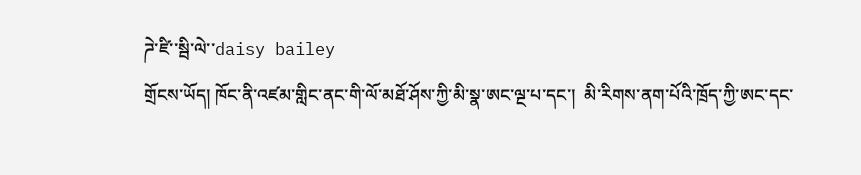ཌེ་ཛི་་སྦི་ལེ་་daisy bailey
གྲོངས་ཡོད། ཁོང་ནི་འཛམ་གླིང་ནང་གི་ལོ་མཐོ་ཤོས་ཀྱི་མི་སྣ་ཨང་ལྔ་པ་དང་།  མི་རིགས་ནག་པོའི་ཁྲོད་ཀྱི་ཨང་དང་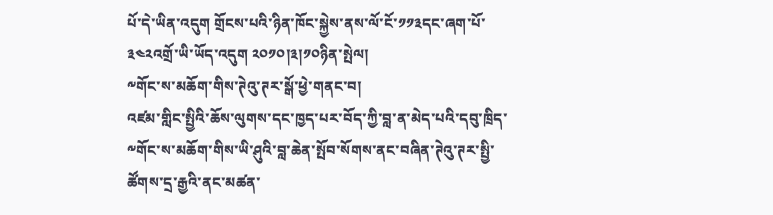པོ་དེ་ཡིན་འདུག གྲོངས་པའི་ཉིན་ཁོང་སྐྱེས་ནས་ལོ་ངོ་༡༡༣དང་ཞག་པོ་༣༤༢འགྲོ་ཡི་ཡོད་འདུག ༢༠༡༠།༣།༡༠ཉིན་སྤེལ།
༸གོང་ས་མཆོག་གིས་ཊེའུ་ཊར་སྒོ་ཕྱེ་གནང་བ།
འཛམ་གླིང་སྤྱིའི་ཆོས་ལུགས་དང་ཁྱད་པར་བོད་ཀྱི་བླ་ན་མེད་པའི་དབུ་ཁྲིད་༸གོང་ས་མཆོག་གིས་ཡི་ཤུའི་བླ་ཆེན་སྤོབ་སོགས་ནང་བཞིན་ཊེའུ་ཊར་སྤྱི་ཚོགས་དྲ་རྒྱའི་ནང་མཚན་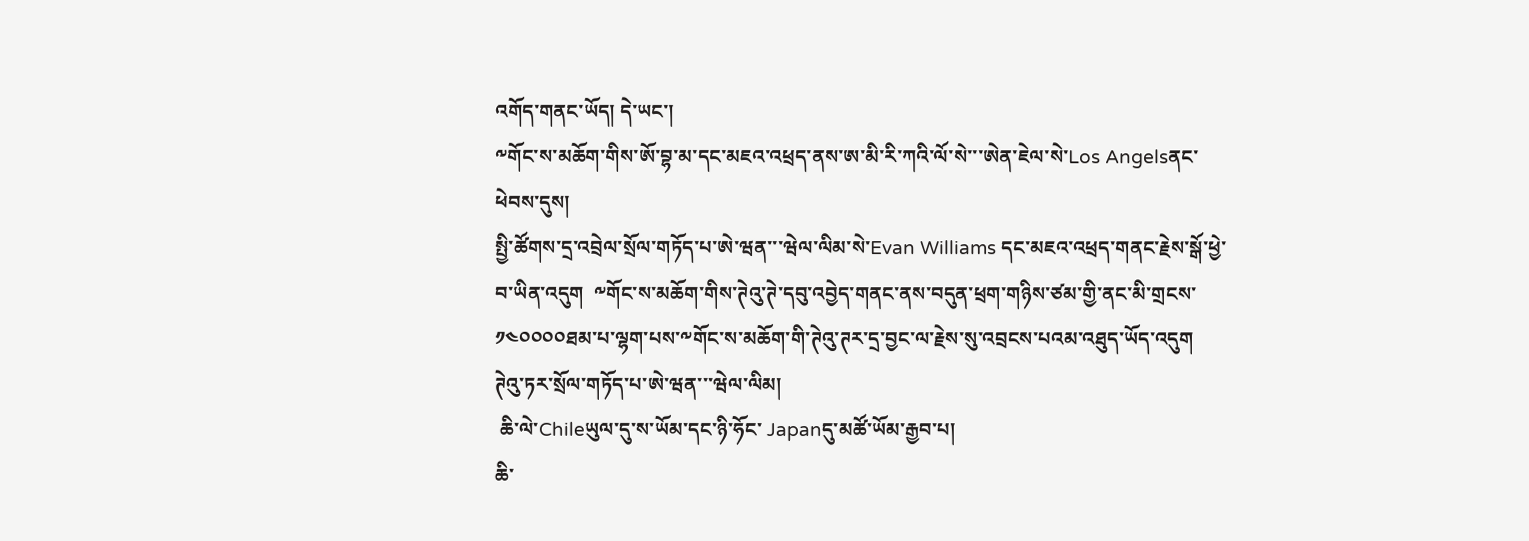འགོད་གནང་ཡོད། དེ་ཡང་།
༸གོང་ས་མཆོག་གིས་ཨོ་བྷ་མ་དང་མཇའ་འཕྲད་ནས་ཨ་མི་རི་ཀའི་ལོ་སེ་་་ཨེན་ཇེལ་སེ་Los Angelsནང་ཕེབས་དུས།
སྤྱི་ཚོགས་དྲ་འབྲེལ་སྲོལ་གཏོད་པ་ཨེ་ཝན་་་ཝེལ་ལིམ་སེ་Evan Williams དང་མཇའ་འཕྲད་གནང་རྗེས་སྒོ་ཕྱེ་བ་ཡིན་འདུག  ༸གོང་ས་མཆོག་གིས་ཊེའུ་ཊེ་དབུ་འབྱེད་གནང་ནས་བདུན་ཕྲག་གཉིས་ཙམ་གྱི་ནང་མི་གྲངས་༡༤༠༠༠༠ཐམ་པ་ལྷག་པས་༸གོང་ས་མཆོག་གི་ཊེའུ་ཊར་དྲ་བྱང་ལ་རྗེས་སུ་འབྲངས་པའམ་འཐུད་ཡོད་འདུག
ཊེའུ་ཏར་སྲོལ་གཏོད་པ་ཨེ་ཝན་་་ཝེལ་ལིམ།
 ཆི་ལེ་Chileཡུལ་དུ་ས་ཡོམ་དང་ཉི་ཧོང་ Japanདུ་མཚོ་ཡོམ་རྒྱབ་པ།
ཆི་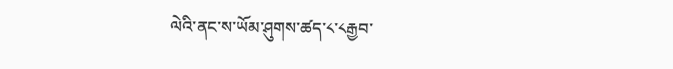ལེའི་ནང་ས་ཡོམ་ཤུགས་ཚད་༨་༨རྒྱབ་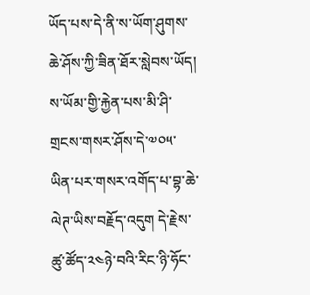ཡོད་པས་དེ་ནི་ས་ཡོག་ཤུགས་ཆེ་ཤོས་ཀྱི་ཟིན་ཐོར་སླེབས་ཡོད། ས་ཡོམ་གྱི་རྐྱེན་པས་མི་ཤི་གྲངས་གསར་ཤོས་དེ་༧༠༥་ཡིན་པར་གསར་འགོད་པ་བྷ་ཆེ་ལེཊ་ཡིས་བརྗོད་འདུག དེ་རྗེས་ཚུ་ཚོད་༢༤ཉེ་བའི་རིང་ཉི་ཧོང་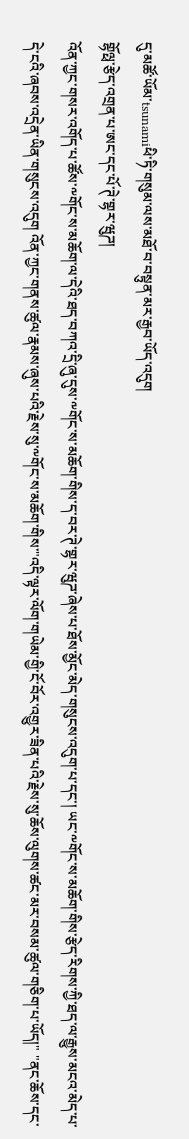དུ་མཚོ་ཡོམ་tsunamiཕི་ཏི་གསུམ་ལས་མཐོ་བ་བསྟུན་མར་རྒྱབ་ཡོད་འདུག
གྷོལྥ་རྩེད་འགྲན་པ་ཨང་དང་པོ་ཊེ་གྷར་ཝུཌ།
འོན་ཀྱང་གསར་འགོད་པ་ཚོས་༸གོང་ས་མཆོག་ལ་དེའི་ཐད་བཀའ་དྲི་ཞུ་དུས་༸གོང་ས་མཆོག་གིས་ད་བར་ཊེ་གྷར་ཝུཌ་ཞེས་པ་ཐོས་མྱོང་མེད་གསུངས་འདུག་པ་དང་། ཡང་༸གོང་ས་མཆོག་གིས་རྩེད་རིགས་ཀྱི་ཐད་ལ་རྒྱུས་མངའ་མེད་པ་དེ་ངའི་ཞབས་འདྲེན་ཡིན་གསུངས་འདུག འོན་ཀྱང་གནས་ཚུལ་རྣམས་ཞུས་པའི་རྗེས་སུ་༸གོང་ས་མཆོག་གིས་"འདི་ལྟར་ལོག་གཡེམ་གྱི་ངོ་བོར་འགྱུར་ཟིན་པའི་རྗེས་སུ་ཆོས་ལུགས་ཚང་མར་བསམ་ཚུལ་གཅིག་པ་ཡོད།" "ནང་ཆོས་དང་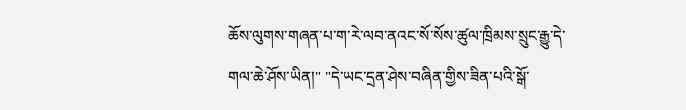ཆོས་ལུགས་གཞན་པ་ག་རེ་ལབ་ནའང་སོ་སོས་ཚུལ་ཁྲིམས་སྲུང་རྒྱུ་དེ་གལ་ཆེ་ཤོས་ཡིན།" "དེ་ཡང་དྲན་ཤེས་བཞིན་གྱིས་ཟིན་པའི་སྒོ་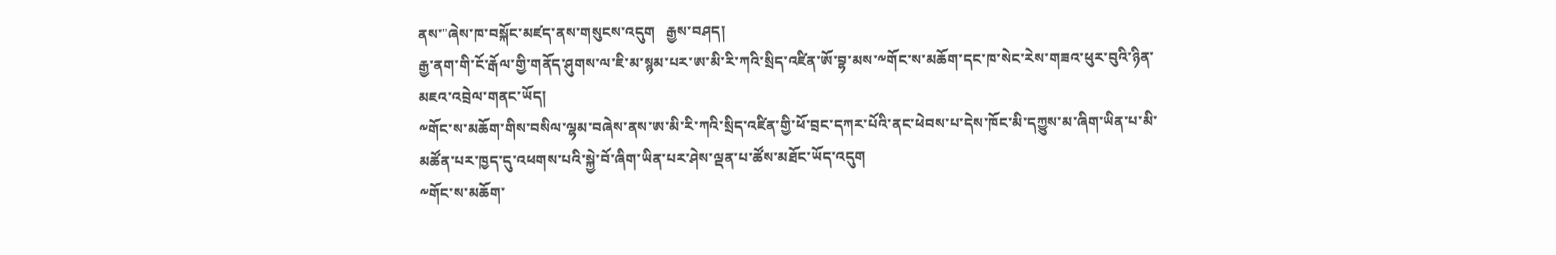ནས་"ཞེས་ཁ་བསྐོང་མཛད་ནས་གསུངས་འདུག   རྒྱས་བཤད།
རྒྱ་ནག་གི་ངོ་རྒོལ་གྱི་གནོད་ཤུགས་ལ་ཇི་མ་སྙམ་པར་ཨ་མི་རི་ཀའི་སྲིད་འཛིན་ཨོ་བྷ་མས་༸གོང་ས་མཆོག་དང་ཁ་སེང་རེས་གཟའ་ཕུར་བུའི་ཉིན་མཇའ་འབྲེལ་གནང་ཡོད།
༸གོང་ས་མཆོག་གིས་བསིལ་ལྷམ་བཞེས་ནས་ཨ་མི་རི་ཀའི་སྲིད་འཛིན་གྱི་ཕོ་བྲང་དཀར་པོའི་ནང་ཕེབས་པ་དེས་ཁོང་མི་དཀྱུས་མ་ཞིག་ཡིན་པ་མི་མཚོན་པར་ཁྱད་དུ་འཕགས་པའི་སྐྱེ་བོ་ཞིག་ཡིན་པར་ཤེས་ལྡན་པ་ཚོས་མཐོང་ཡོད་འདུག
༸གོང་ས་མཆོག་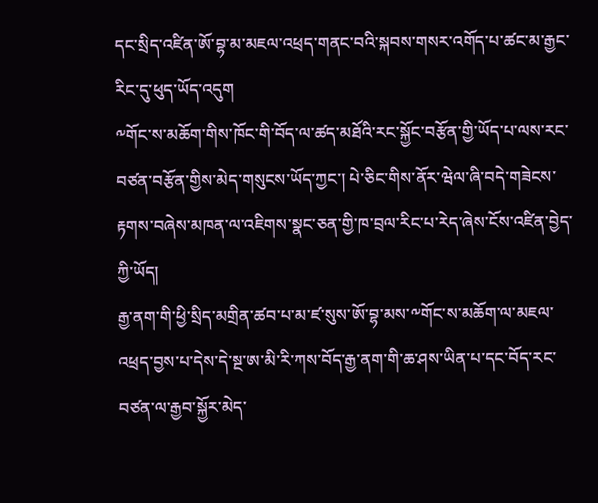དང་སྲིད་འཛིན་ཨོ་བྷ་མ་མཇལ་འཕྲད་གནང་བའི་སྐབས་གསར་འགོད་པ་ཚང་མ་རྒྱང་རིང་དུ་ཕུད་ཡོད་འདུག
༸གོང་ས་མཆོག་གིས་ཁོང་གི་བོད་ལ་ཚད་མཐོའི་རང་སྐྱོང་བརྩོན་གྱི་ཡོད་པ་ལས་རང་བཙན་བརྩོན་གྱིས་མེད་གསུངས་ཡོད་ཀྱང་། པེ་ཅིང་གིས་ནོར་ཝེལ་ཞི་བདེ་གཟེངས་རྟགས་བཞེས་མཁན་ལ་འཇིགས་སྣང་ཅན་གྱི་ཁ་བྲལ་རིང་པ་རེད་ཞེས་ངོས་འཛིན་བྱེད་ཀྱི་ཡོད།
རྒྱ་ནག་གི་ཕྱི་སྲིད་མགྲིན་ཚབ་པ་མ་ཛ་སུས་ཨོ་བྷ་མས་༸གོང་ས་མཆོག་ལ་མཇལ་འཕྲད་བྱས་པ་དེས་དེ་སྔ་ཨ་མི་རི་ཀས་བོད་རྒྱ་ནག་གི་ཆ་ཤས་ཡིན་པ་དང་བོད་རང་བཙན་ལ་རྒྱབ་སྐྱོར་མེད་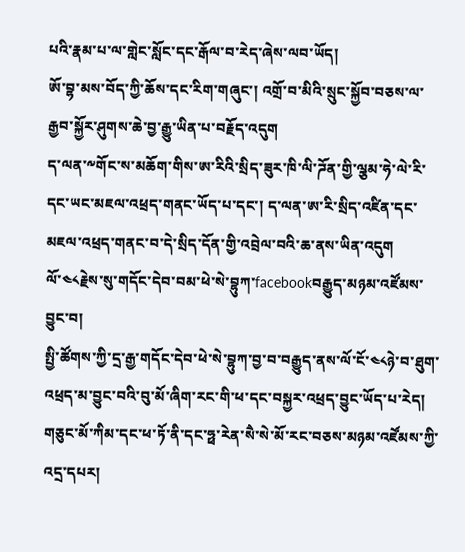པའི་རྣམ་པ་ལ་གླེང་སློང་དང་རྒོལ་བ་རེད་ཞེས་ལབ་ཡོད།
ཨོ་བྷ་མས་བོད་ཀྱི་ཆོས་དང་རིག་གཞུང་། འགྲོ་བ་མིའི་སྲུང་སྐྱོབ་བཅས་ལ་རྒྱབ་སྐྱོར་ཤུགས་ཆེ་བྱ་རྒྱུ་ཡིན་པ་བརྗོད་འདུག
ད་ལན་༸གོང་ས་མཆོག་གིས་ཨ་རིའི་སྲིད་ཟུར་ཁི་ལི་ཌོན་གྱི་ལྕམ་ཧེ་ལེ་རི་དང་ཡང་མཇལ་འཕྲད་གནང་ཡོད་པ་དང་། ད་ལན་ཨ་རི་སྲིད་འཛིན་དང་མཇལ་འཕྲད་གནང་བ་དེ་སྲིད་དོན་གྱི་འབྲེལ་བའི་ཆ་ནས་ཡིན་འདུག
ལོ་༤༨རྗེས་སུ་གདོང་དེབ་བམ་ཕེ་སེ་བྷུཀ་facebookབརྒྱུད་མཉམ་འཛོམས་བྱུང་བ།
སྤྱི་ཚོགས་ཀྱི་དྲ་རྒྱ་གདོང་དེབ་ཕེ་སེ་བྷུཀ་བྱ་བ་བརྒྱུད་ནས་ལོ་ངོ་༤༨ཉེ་བ་ཐུག་འཕྲད་མ་བྱུང་བའི་བུ་མོ་ཞིག་རང་གི་ཕ་དང་བསྐྱར་འཕྲད་བྱུང་ཡོད་པ་རེད།
གཅུང་མོ་ཀིམ་དང་ཕ་ཏོ་ནི་དང་ཧྥ་རེན་སཻ་སེ་མོ་རང་བཅས་མཉམ་འཛོམས་ཀྱི་འདྲ་དཔར།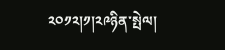༢༠༡༢།༡།༢༩ཉིན་སྤེལ།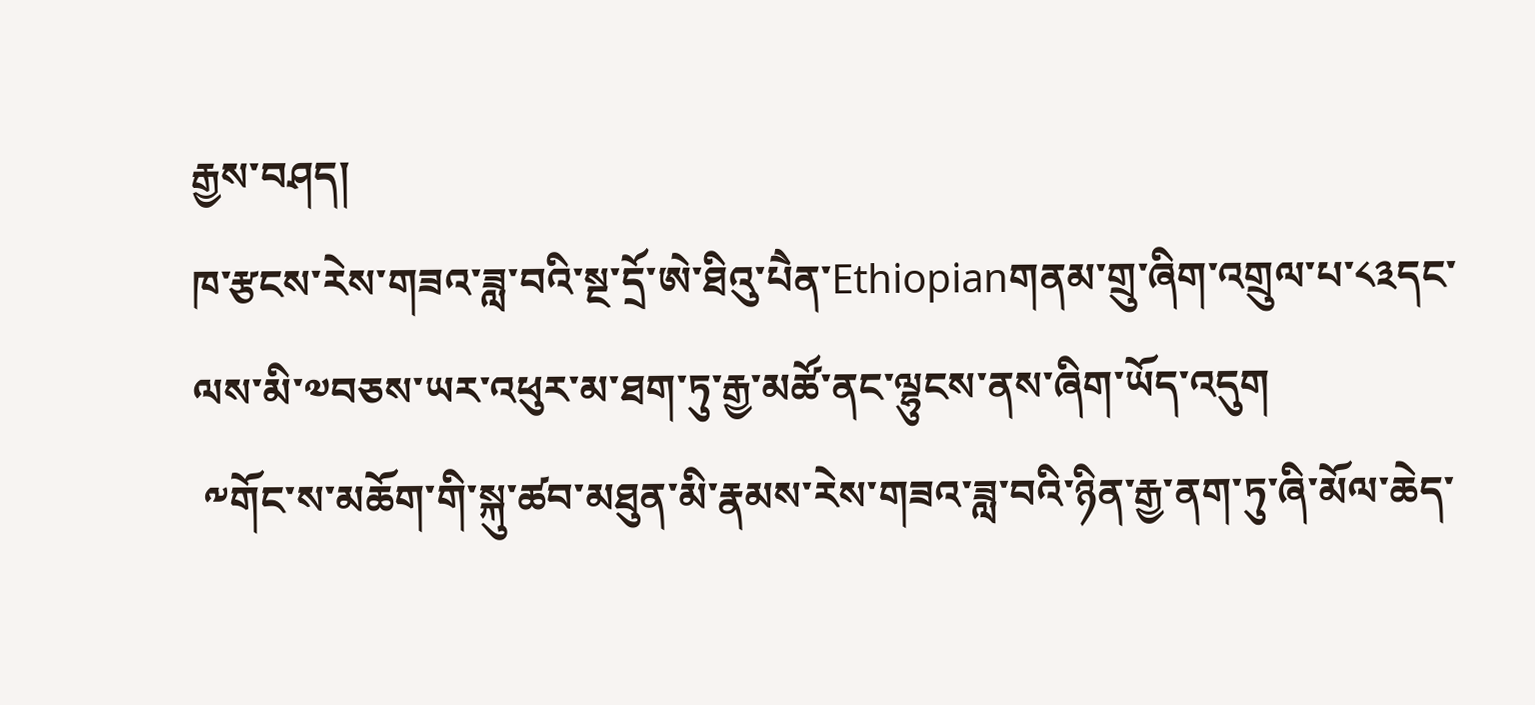རྒྱས་བཤད།
ཁ་རྩངས་རེས་གཟའ་ཟླ་བའི་སྔ་དྲོ་ཨེ་ཐིའུ་པཻན་Ethiopianགནམ་གྲུ་ཞིག་འགྲུལ་པ་༨༣དང་ལས་མི་༧བཅས་ཡར་འཕུར་མ་ཐག་ཏུ་རྒྱ་མཚོ་ནང་ལྷུངས་ནས་ཞིག་ཡོད་འདུག
 ༸གོང་ས་མཆོག་གི་སྐུ་ཚབ་མཐུན་མི་རྣམས་རེས་གཟའ་ཟླ་བའི་ཉིན་རྒྱ་ནག་ཏུ་ཞི་མོལ་ཆེད་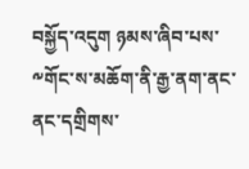བསྐྱོད་འདུག ཉམས་ཞིབ་པས་༸གོང་ས་མཆོག་ནི་རྒྱ་ནག་ནང་ནང་དགྲིགས་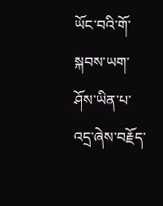ཡོང་བའི་གོ་སྐབས་ཡག་ཤོས་ཡིན་པ་འདྲ་ཞེས་བརྗོད་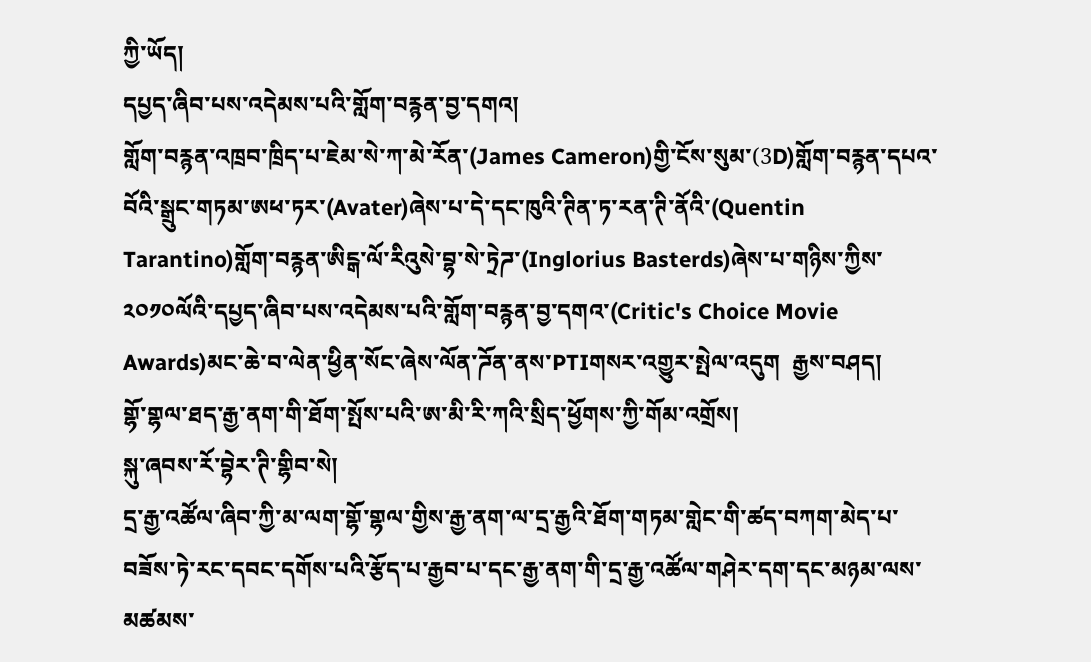ཀྱི་ཡོད།
དཔྱད་ཞིབ་པས་འདེམས་པའི་གློག་བརྙན་བྱ་དགའ།
གློག་བརྙན་འཁྲབ་ཁྲིད་པ་ཇེམ་སེ་ཀ་མེ་རོན་(James Cameron)གྱི་ངོས་སུམ་(3D)གློག་བརྙན་དཔའ་བོའི་སྒྲུང་གཏམ་ཨཕ་ཏར་(Avater)ཞེས་པ་དེ་དང་ཁུའི་ཊིན་ཏ་རན་ཊི་ནོའི་(Quentin Tarantino)གློག་བརྙན་ཨིངྒ་ལོ་རིའུསེ་བྷ་སེ་ཏྲེཌ་(Inglorius Basterds)ཞེས་པ་གཉིས་ཀྱིས་༢༠༡༠ལོའི་དཔྱད་ཞིབ་པས་འདེམས་པའི་གློག་བརྙན་བྱ་དགའ་(Critic's Choice Movie Awards)མང་ཆེ་བ་ལེན་ཕྱིན་སོང་ཞེས་ལོན་ཌོན་ནས་PTIགསར་འགྱུར་སྤེལ་འདུག  རྒྱས་བཤད།
གྷོ་གྷལ་ཐད་རྒྱ་ནག་གི་ཐོག་སྤོས་པའི་ཨ་མི་རི་ཀའི་སྲིད་ཕྱོགས་ཀྱི་གོམ་འགྲོས།
སྐུ་ཞབས་རོ་བྷེར་ཊི་གྷིབ་སེ།
དྲ་རྒྱ་འཚོལ་ཞིབ་ཀྱི་མ་ལག་གྷོ་གྷལ་གྱིས་རྒྱ་ནག་ལ་དྲ་རྒྱའི་ཐོག་གཏམ་གླེང་གི་ཚད་བཀག་མེད་པ་བཟོས་ཏེ་རང་དབང་དགོས་པའི་རྩོད་པ་རྒྱབ་པ་དང་རྒྱ་ནག་གི་དྲ་རྒྱ་འཚོལ་གཤེར་དག་དང་མཉམ་ལས་མཚམས་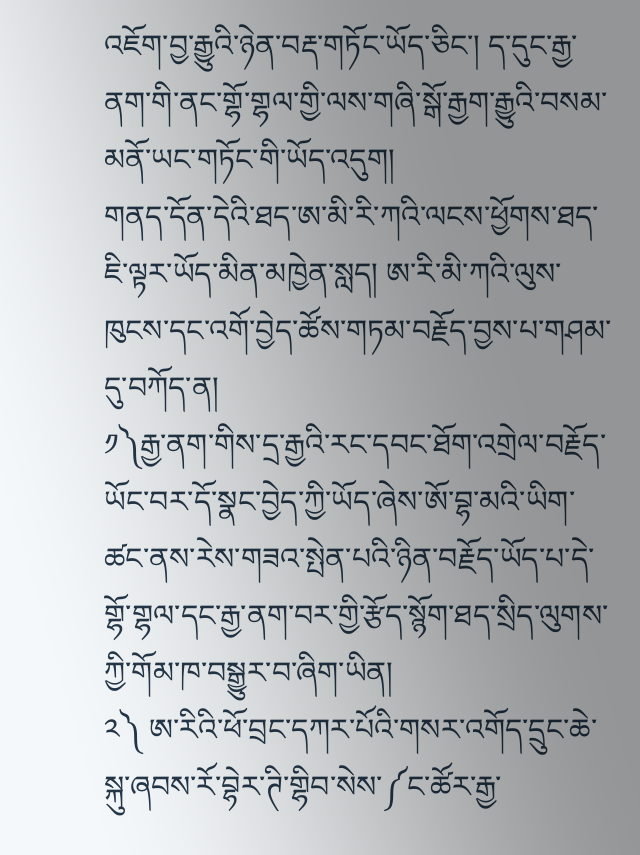འཇོག་བྱ་རྒྱུའི་ཉེན་བརྡ་གཏོང་ཡོད་ཅིང་། ད་དུང་རྒྱ་ནག་གི་ནང་གྷོ་གྷལ་གྱི་ལས་གཞི་སྒོ་རྒྱག་རྒྱུའི་བསམ་མནོ་ཡང་གཏོང་གི་ཡོད་འདུག།
གནད་དོན་དེའི་ཐད་ཨ་མི་རི་ཀའི་ལངས་ཕྱོགས་ཐད་ཇི་ལྟར་ཡོད་མིན་མཁྱེན་སླད། ཨ་རི་མི་ཀའི་ལུས་ཁུངས་དང་འགོ་བྱེད་ཚོས་གཏམ་བརྗོད་བྱས་པ་གཤམ་དུ་བཀོད་ན།
༡༽རྒྱ་ནག་གིས་དྲ་རྒྱའི་རང་དབང་ཐོག་འགྲེལ་བརྗོད་ཡོང་བར་དོ་སྣང་བྱེད་ཀྱི་ཡོད་ཞེས་ཨོ་བྷ་མའི་ཡིག་ཚང་ནས་རེས་གཟའ་སྤེན་པའི་ཉིན་བརྗོད་ཡོད་པ་དེ་གྷོ་གྷལ་དང་རྒྱ་ནག་བར་གྱི་རྩོད་སྙོག་ཐད་སྲིད་ལུགས་ཀྱི་གོམ་ཁ་བསྒྱུར་བ་ཞིག་ཡིན།
༢༽ ཨ་རིའི་ཕོ་བྲང་དཀར་པོའི་གསར་འགོད་དྲུང་ཆེ་སྐུ་ཞབས་རོ་བྷེར་ཊི་གྷིབ་སེས་༼ང་ཚོར་རྒྱ་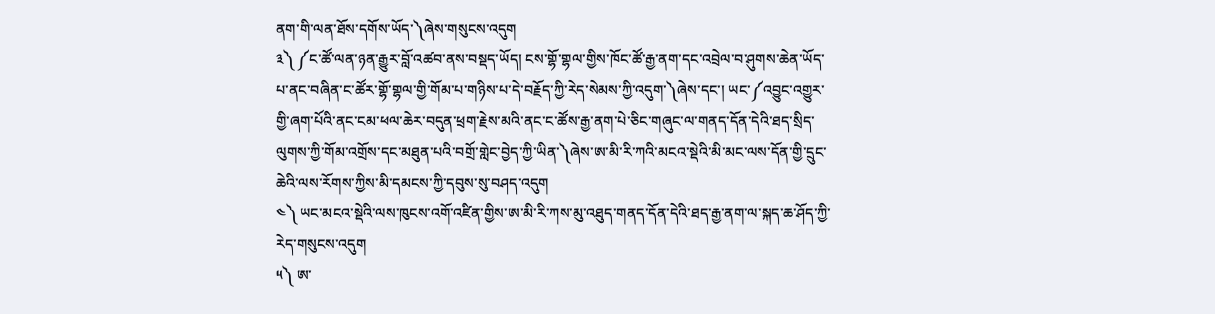ནག་གི་ལན་ཐོས་དགོས་ཡོད་༽ཞེས་གསུངས་འདུག
༣༽ ༼ང་ཚོ་ལན་ཉན་རྒྱུར་བློ་འཚབ་ནས་བསྡད་ཡོད། ངས་གྷོ་གྷལ་གྱིས་ཁོང་ཚོ་རྒྱ་ནག་དང་འབྲེལ་བ་ཤུགས་ཆེན་ཡོད་པ་ནང་བཞིན་ང་ཚོར་གྷོ་གྷལ་གྱི་གོམ་པ་གཉིས་པ་དེ་བརྗོད་ཀྱི་རེད་སེམས་ཀྱི་འདུག་༽ཞེས་དང་། ཡང་༼འབྱུང་འགྱུར་གྱི་ཞག་པོའི་ནང་ངམ་ཕལ་ཆེར་བདུན་ཕྲག་རྗེས་མའི་ནང་ང་ཚོས་རྒྱ་ནག་པེ་ཅིང་གཞུང་ལ་གནད་དོན་དེའི་ཐད་སྲིད་ལུགས་ཀྱི་གོམ་འགྲོས་དང་མཐུན་པའི་བགྲོ་གླེང་བྱེད་ཀྱི་ཡིན་༽ཞེས་ཨ་མི་རི་ཀའི་མངའ་སྡེའི་མི་མང་ལས་དོན་གྱི་དྲུང་ཆེའི་ལས་རོགས་ཀྱིས་མི་དམངས་ཀྱི་དབུས་སུ་བཤད་འདུག
༤༽ ཡང་མངའ་སྡེའི་ལས་ཁུངས་འགོ་འཛིན་གྱིས་ཨ་མི་རི་ཀས་མུ་འཐུད་གནད་དོན་དེའི་ཐད་རྒྱ་ནག་ལ་སྐད་ཆ་ཤོད་ཀྱི་རེད་གསུངས་འདུག
༥༽ ཨ་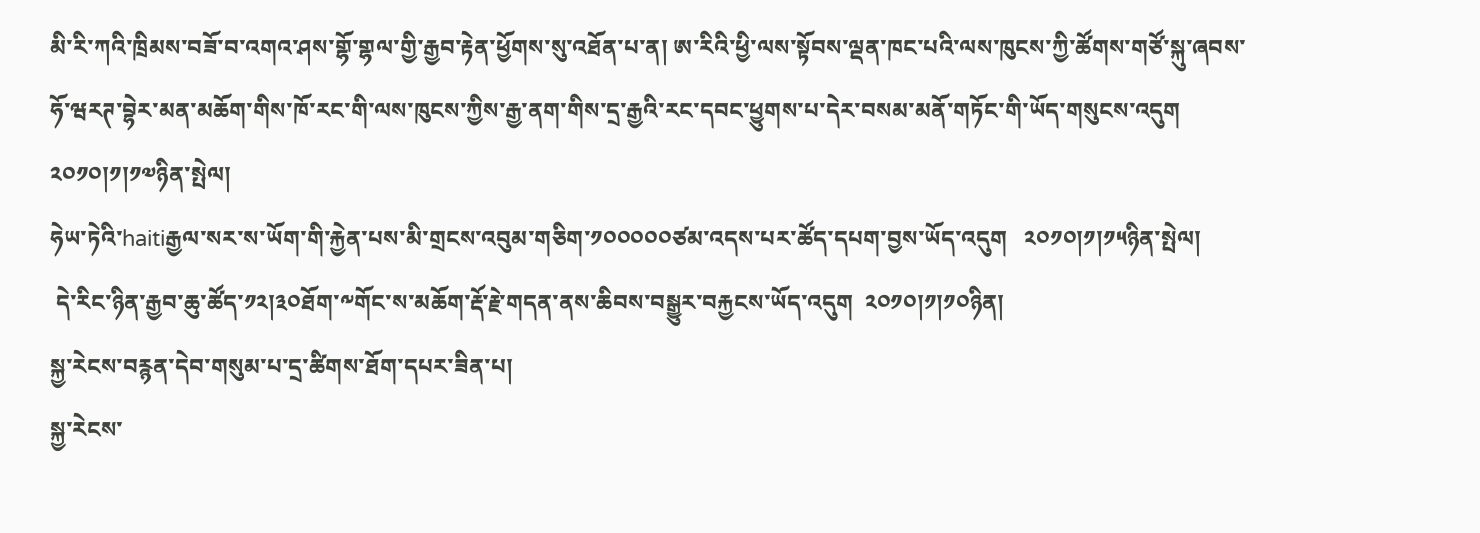མི་རི་ཀའི་ཁྲིམས་བཟོ་བ་འགའ་ཤས་གྷོ་གྷལ་གྱི་རྒྱབ་རྟེན་ཕྱོགས་སུ་འཐོན་པ་ན། ཨ་རིའི་ཕྱི་ལས་སྟོབས་ལྡན་ཁང་པའི་ལས་ཁུངས་ཀྱི་ཚོགས་གཙོ་སྐུ་ཞབས་ཧོ་ཝརཊ་བྷེར་མན་མཆོག་གིས་ཁོ་རང་གི་ལས་ཁུངས་ཀྱིས་རྒྱ་ནག་གིས་དྲ་རྒྱའི་རང་དབང་ཕྱུགས་པ་དེར་བསམ་མནོ་གཏོང་གི་ཡོད་གསུངས་འདུག
༢༠༡༠།༡།༡༧ཉིན་སྤེལ།
ཧེཡ་ཏེའི་haitiརྒྱལ་སར་ས་ཡོག་གི་རྐྱེན་པས་མི་གྲངས་འབུམ་གཅིག་༡༠༠༠༠༠ཙམ་འདས་པར་ཚོད་དཔག་བྱས་ཡོད་འདུག   ༢༠༡༠།༡།༡༥ཉིན་སྤེལ།
 དེ་རིང་ཉིན་རྒྱབ་ཆུ་ཚོད་༡༢།༣༠ཐོག་༸གོང་ས་མཆོག་རྡོ་རྗེ་གདན་ནས་ཆིབས་བསྒྱུར་བརྐྱངས་ཡོད་འདུག  ༢༠༡༠།༡།༡༠ཉིན།
སྐྱ་རེངས་བརྙན་དེབ་གསུམ་པ་དྲ་ཚིགས་ཐོག་དཔར་ཟིན་པ།
སྐྱ་རེངས་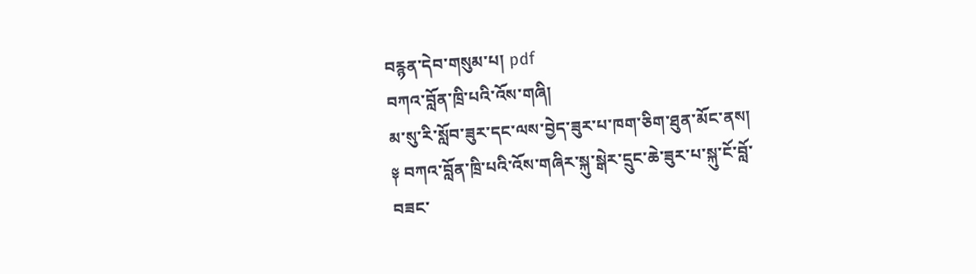བརྙན་དེབ་གསུམ་པ། pdf
བཀའ་བློན་ཁྲི་པའི་འོས་གཞི།
མ་སུ་རི་སློབ་ཟུར་དང་ལས་བྱེད་ཟུར་པ་ཁག་ཅིག་ཐུན་མོང་ནས།
༈ བཀའ་བློན་ཁྲི་པའི་འོས་གཞིར་སྐུ་སྒེར་དྲུང་ཆེ་ཟུར་པ་སྐུ་ངོ་བློ་བཟང་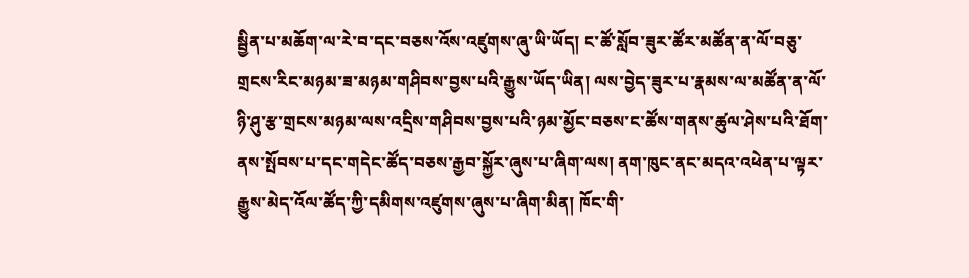སྦྱིན་པ་མཆོག་ལ་རེ་བ་དང་བཅས་འོས་འཛུགས་ཞུ་ཡི་ཡོད། ང་ཚོ་སློབ་ཟུར་ཚོར་མཚོན་ན་ལོ་བཅུ་གྲངས་རིང་མཉམ་ཟ་མཉམ་གཤིབས་བྱས་པའི་རྒྱུས་ཡོད་ཡིན། ལས་བྱེད་ཟུར་པ་རྣམས་ལ་མཚོན་ན་ལོ་ཉི་ཤུ་རྩ་གྲངས་མཉམ་ལས་འདྲིས་གཤིབས་བྱས་པའི་ཉམ་མྱོང་བཅས་ང་ཚོས་གནས་ཚུལ་ཤེས་པའི་ཐོག་ནས་སྤོབས་པ་དང་གདེང་ཚོད་བཅས་རྒྱབ་སྐྱོར་ཞུས་པ་ཞིག་ལས། ནག་ཁུང་ནང་མདའ་འཕེན་པ་ལྟར་རྒྱུས་མེད་འོལ་ཚོད་ཀྱི་དམིགས་འཛུགས་ཞུས་པ་ཞིག་མིན། ཁོང་གི་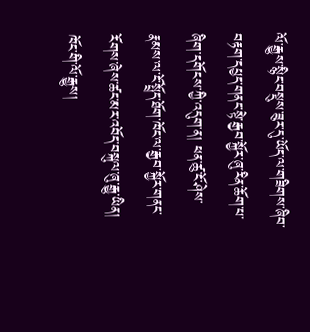ལོ་རྒྱུས་སྙིང་བསྡུས་ཟུར་དུ་ཡོད་ལ་གཟིགས་ཞིབ་བརྟག་དཔྱད་གནང་སྟེ་རྒྱབ་སྐྱོར་ཞུ་རིན་ཆོག་པ་ཞིག་དགོངས་ཀྱི་འདུག་ན། ཕན་ཚུ་ངོ་ཤེས་རྣམས་ལ་ངོ་སྤྲོད་ཐོག་ཁོང་ལ་རྒྱབ་སྐྱོར་གནང་རོགས་ཞེས་ཚང་མར་འབོད་བསྐུལ་ཞུ་རྒྱུ་ཡིན།  ཁོང་གི་ལོ་རྒྱུས།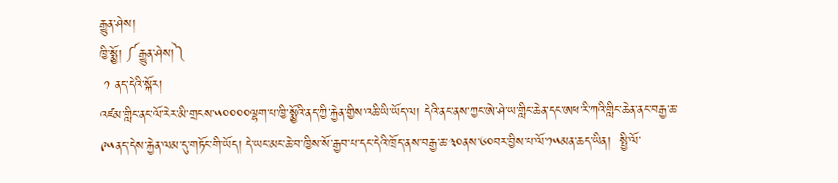རྒྱུན་ཤེས།
ཁྱི་སྨྱོ། ༼རྒྱུན་ཤེས།༽
 ༡ ནད་དེའི་སྐོར།
འཛམ་གླིང་ནང་ལོ་རེར་མི་གྲངས་༥༠༠༠༠ལྷག་པ་ཁྱི་སྨྱོའི་ནད་ཀྱི་རྐྱེན་གྱིས་འཆི་ཡི་ཡོད་ལ། དེའི་ནང་ནས་ཀྱང་ཨེ་ཤེ་ཡ་གླིང་ཆེན་དང་ཨཕ་རི་ཀའི་གླིང་ཆེན་ནང་བརྒྱ་ཆ་༩༥ནད་དེས་རྐྱེན་ལམ་དུ་གཏོང་གི་ཡོད། དེ་ཡང་མང་ཆེ་བ་ཁྱིས་སོ་རྒྱབ་པ་དང་དེའི་ཁྲོད་ནས་བརྒྱ་ཆ་༣༠ནས་༦༠བར་བྱིས་པ་ལོ་༡༥མན་ཆད་ཡིན།  སྤྱི་ལོ་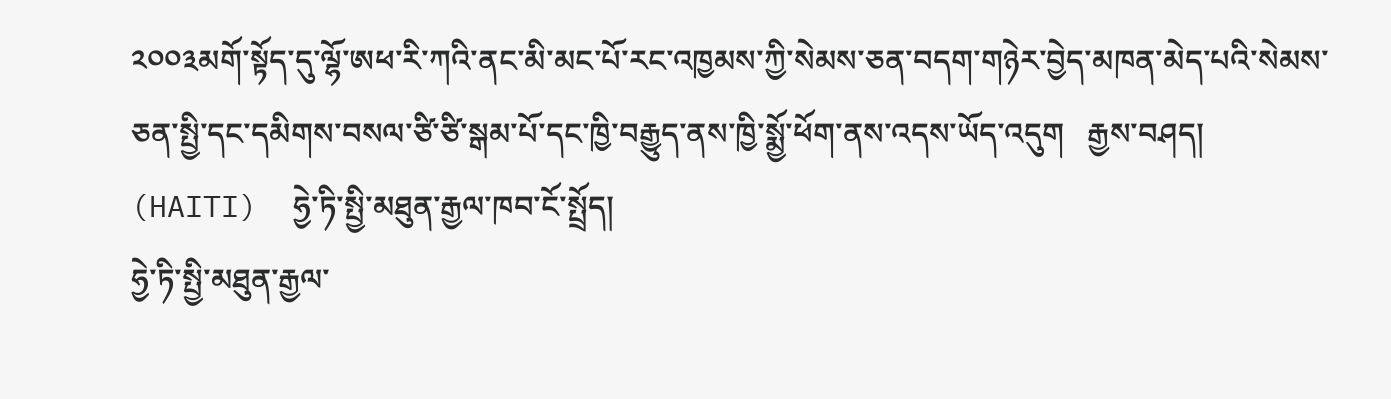༢༠༠༣མགོ་སྟོད་དུ་ལྷོ་ཨཕ་རི་ཀའི་ནང་མི་མང་པོ་རང་འཁྱམས་ཀྱི་སེམས་ཅན་བདག་གཉེར་བྱེད་མཁན་མེད་པའི་སེམས་ཅན་སྤྱི་དང་དམིགས་བསལ་ཙི་ཙི་སྒམ་པོ་དང་ཁྱི་བརྒྱུད་ནས་ཁྱི་སྨྱོ་ཕོག་ནས་འདས་ཡོད་འདུག   རྒྱས་བཤད།
(HAITI)  ཧྱེ་ཏི་སྤྱི་མཐུན་རྒྱལ་ཁབ་ངོ་སྤྲོད།
ཧྱེ་ཏི་སྤྱི་མཐུན་རྒྱལ་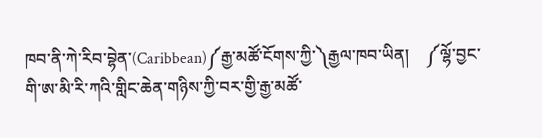ཁབ་ནི་ཀེ་རིབ་བྷེན་(Caribbean)༼རྒྱ་མཚོ་ངོགས་ཀྱི་༽རྒྱལ་ཁབ་ཡིན།    ༼ལྷོ་བྱང་གི་ཨ་མི་རི་ཀའི་གླིང་ཆེན་གཉིས་ཀྱི་བར་གྱི་རྒྱ་མཚོ་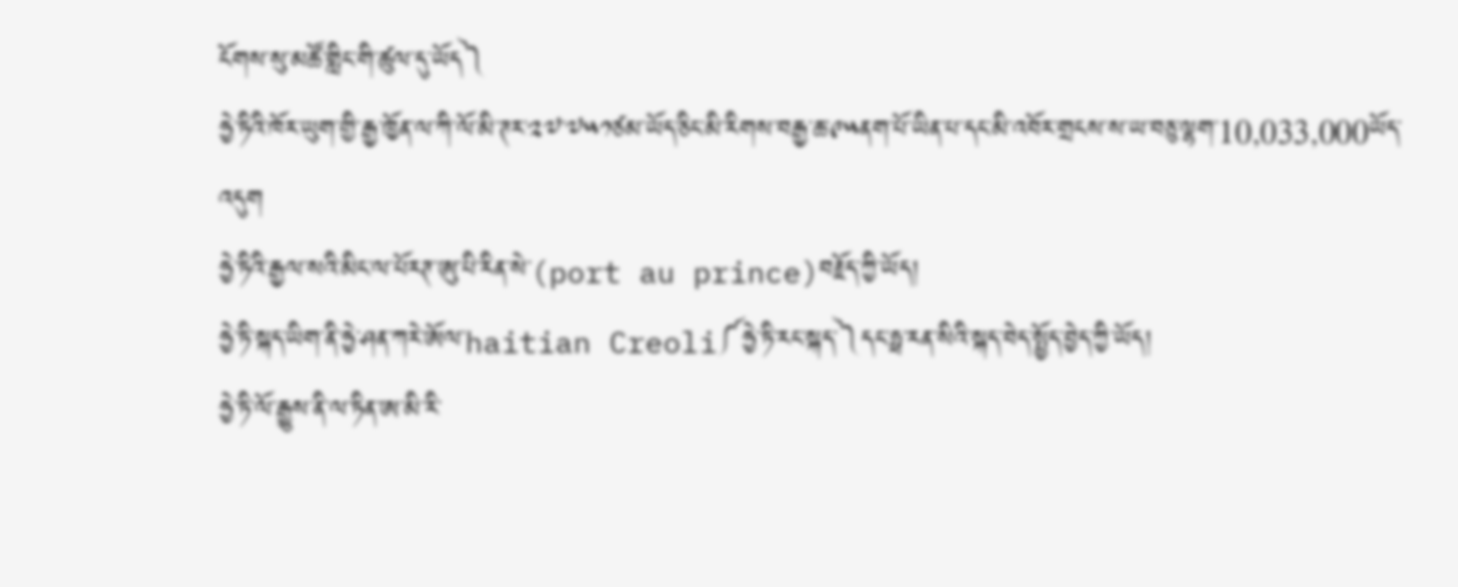ངོགས་སུ་མཚོ་གླིང་གི་ཚུལ་དུ་ཡོད༽
ཧྱེ་ཏིའི་ཁོར་ཡུག་གྱི་རྒྱ་ཁྱོན་ལ་ཀི་ལོ་མི་ཊར་༢༧་༧༥༡ཙམ་ཡོད་ཅིང་མི་རིགས་བརྒྱ་ཆ་༩༥ནག་པོ་ཡིན་པ་དང་མི་འབོར་གྲངས་ས་ཡ་བཅུ་ལྷག་10,033,000ཡོད་འདུག
ཧྱེ་ཏིའི་རྒྱལ་སའི་མིང་ལ་པོརཊ་ཨུ་པི་རིན་སེ་(port au prince)བརྗོད་ཀྱི་ཡོད།
ཧྱེ་ཏི་སྐད་ཡིག་ནི་ཧྱེ་ཤན་ཀརེ་ཨོལ་haitian Creoli༼ཧྱེ་ཏི་རང་སྐད་༽དང་ཧྥ་རན་སིའི་སྐད་བེད་སྤྱོད་བྱེད་ཀྱི་ཡོད།
ཧྱེ་ཏི་ལོ་རྒྱུས་ནི་ལ་ཏིན་ཨ་མི་རི་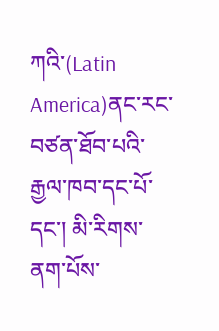ཀའི་(Latin America)ནང་རང་བཙན་ཐོབ་པའི་རྒྱལ་ཁབ་དང་པོ་དང་། མི་རིགས་ནག་པོས་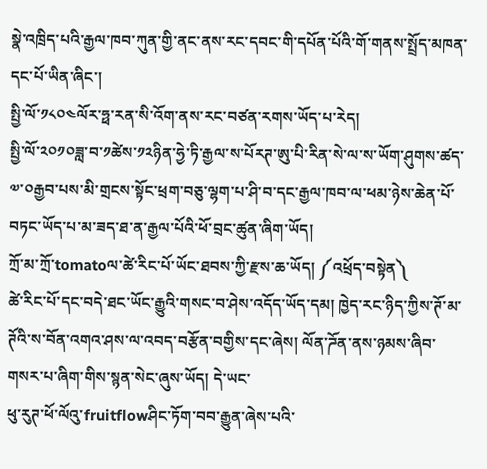སྣེ་འཁྲིད་པའི་རྒྱལ་ཁབ་ཀུན་གྱི་ནང་ནས་རང་དབང་གི་དཔོན་པོའི་གོ་གནས་སྤྲོད་མཁན་དང་པོ་ཡིན་ཞིང་།
སྤྱི་ལོ་༡༨༠༤ལོར་ཧྥ་རན་སི་འོག་ནས་རང་བཙན་རགས་ཡོད་པ་རེད།
སྤྱི་ལོ་༢༠༡༠ཟླ་བ་༡ཚེས་༡༢ཉིན་ཧྱེ་ཏི་རྒྱལ་ས་པོརཊ་ཨུ་པི་རིན་སེ་ལ་ས་ཡོག་ཤུགས་ཚད་༧་༠རྒྱབ་པས་མི་གྲངས་སྟོང་ཕྲག་བཅུ་ལྷག་པ་ཤི་བ་དང་རྒྱལ་ཁབ་ལ་ཕམ་ཉེས་ཆེན་པོ་བཏང་ཡོད་པ་མ་ཟད་ཐ་ན་རྒྱལ་པོའི་ཕོ་བྲང་ཚུན་ཞིག་ཡོད།
ཀྲོ་མ་ཀྲོ་tomatoལ་ཚེ་རིང་པོ་ཡོང་ཐབས་ཀྱི་རྫས་ཆ་ཡོད། ༼འཕྲོད་བསྟེན༽
ཚེ་རིང་པོ་དང་བདེ་ཐང་ཡོང་རྒྱུའི་གསང་བ་ཤེས་འདོད་ཡོད་དམ། ཁྱེད་རང་ཉིད་ཀྱིས་ཊོ་མ་ཊོའི་ས་བོན་འགའ་ཤས་ལ་འབད་བརྩོན་བགྱིས་དང་ཞེས། ལོན་ཌོན་ནས་ཉམས་ཞིབ་གསར་པ་ཞིག་གིས་སྙན་སེང་ཞུས་ཡོད། དེ་ཡང་
ཕུ་རུཊ་ཕོ་ལོའུ་fruitflowཤིང་ཏོག་བབ་རྒྱུན་ཞེས་པའི་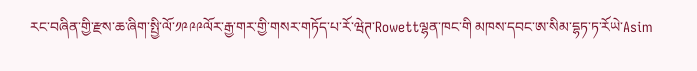རང་བཞིན་གྱི་རྫས་ཆ་ཞིག་སྤྱི་ལོ་༡༩༩༩ལོར་རྒྱ་གར་གྱི་གསར་གཏོད་པ་རོ་ཝེཊ་Rowettལྷན་ཁང་གི མཁས་དབང་ཨ་སིམ་དྷཏ་ཏ་རོཡེ་Asim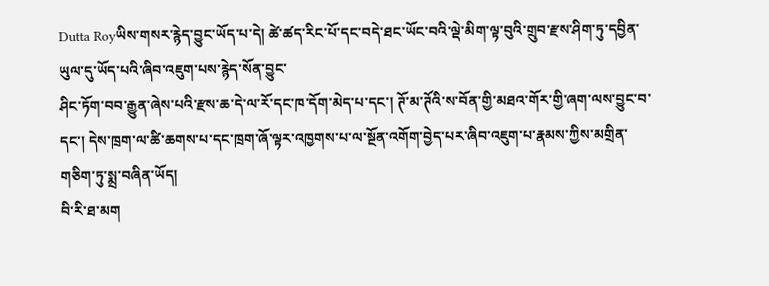Dutta Royཡིས་གསར་རྙེད་བྱུང་ཡོད་པ་དེ། ཚེ་ཚད་རིང་པོ་དང་བདེ་ཐང་ཡོང་བའི་ལྡེ་མིག་ལྟ་བུའི་གྲུབ་རྫས་ཤིག་ཏུ་དབྱིན་ཡུལ་དུ་ཡོད་པའི་ཞིབ་འཇུག་པས་རྙེད་སོན་བྱུང་
ཤིང་ཏོག་བབ་རྒྱུན་ཞེས་པའི་རྫས་ཆ་དེ་ལ་རོ་དང་ཁ་དོག་མེད་པ་དང་། ཊོ་མ་ཊོའི་ས་བོན་གྱི་མཐའ་གོར་གྱི་ཞག་ལས་བྱུང་བ་དང་། དེས་ཁྲག་ལ་ཚི་ཆགས་པ་དང་ཁྲག་ཞོ་ལྟར་འཁྱགས་པ་ལ་སྔོན་འགོག་བྱེད་པར་ཞིབ་འཇུག་པ་རྣམས་ཀྱིས་མགྲིན་གཅིག་ཏུ་སྨྲ་བཞིན་ཡོད།
བི་རི་ཐ་མག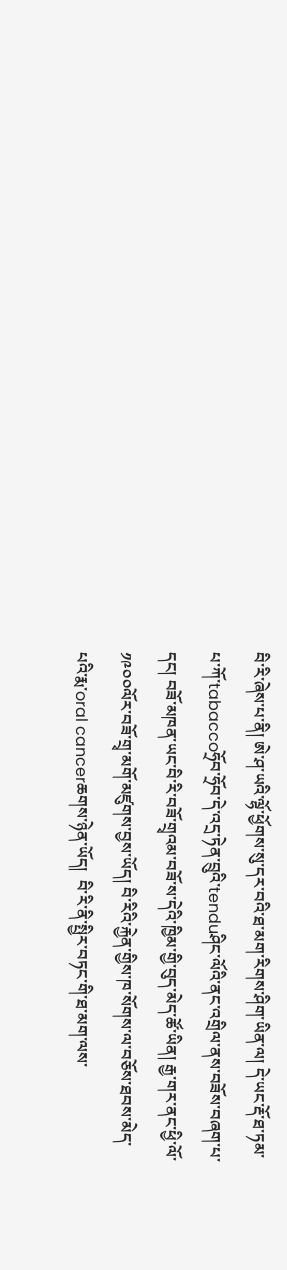བི་རི་ཞེས་པ་ནི། ཨེ་ཤ་ཡའི་ལྷོ་ཕྱོགས་སུ་དར་བའི་ཐ་མག་རིགས་ཤིག་ཡིན་ལ། དེ་ཡང་རྡོ་ཐ་ཏམ་པ་ཀོ་tabaccoཧྲོབ་ཧྲོབ་དེ་འདྲ་ཏེན་བྲུའི་tenduཤིང་ལོའི་ནང་འགྲིལ་ནས་བཟོས་བཞག་པ་དང། བཟོ་མཁན་ཡང་བི་རི་བཟོ་གྲྭའམ་བཟོ་ས་དེའི་ཁྱིམ་གྱི་བུད་མེད་ཚོ་ཡིན། རྒྱ་གར་ནང་ཕྱི་ལོ་༡༩༠༠ལོར་བཟོ་གྲྭ་མགོ་མཛུགས་བྱས་ཡོད། བི་རིའི་རྐྱེན་གྱིས་ཁ་སོགས་ལ་བཅོས་ཐབས་མེད་པའི་རྨ་oral cancerཆགས་ཉེན་ཡོད།  བི་རི་ནི་སྤྱིར་བཏང་གི་ཐ་མག་ལས་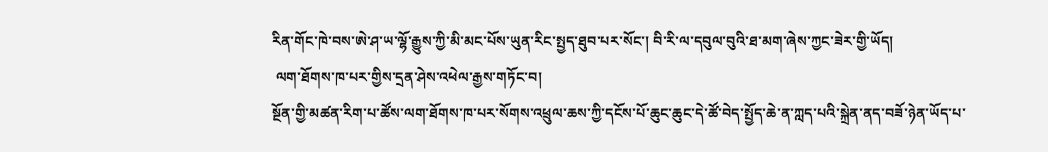རིན་གོང་ཁེ་བས་ཨེ་ཤ་ཡ་ལྷོ་རྒྱུས་ཀྱི་མི་མང་པོས་ཡུན་རིང་སྤྱད་ཐུབ་པར་སོང་། བི་རི་ལ་དབུལ་བུའི་ཐ་མག་ཞེས་ཀྱང་ཟེར་གྱི་ཡོད།
 ལག་ཐོགས་ཁ་པར་གྱིས་དྲན་ཤེས་འཕེལ་རྒྱས་གཏོང་བ།
སྔོན་གྱི་མཚན་རིག་པ་ཚོས་ལག་ཐོགས་ཁ་པར་སོགས་འཕྲུལ་ཆས་ཀྱི་དངོས་པོ་ཆུང་ཆུང་དེ་ཚོ་བེད་སྤྱོད་ཆེ་ན་ཀླད་པའི་སྐྲེན་ནད་བཟོ་ཉེན་ཡོད་པ་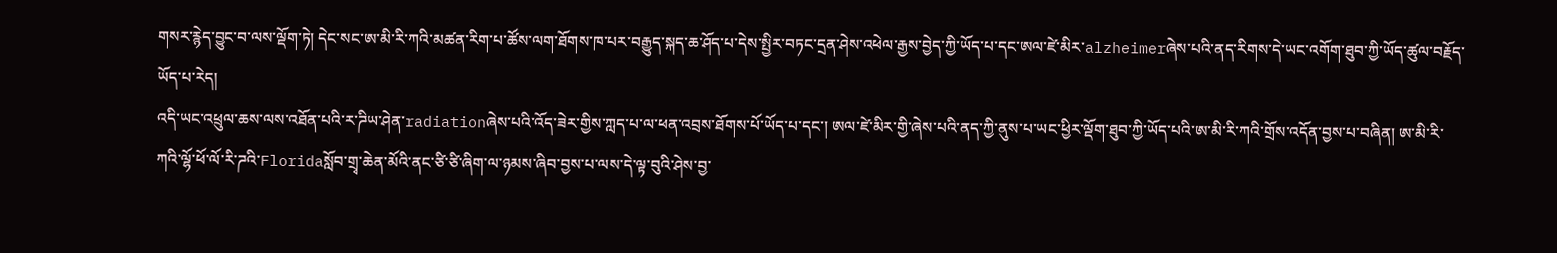གསར་རྙེད་བྱུང་བ་ལས་ལྡོག་ཏེ། དེང་སང་ཨ་མི་རི་ཀའི་མཚན་རིག་པ་ཚོས་ལག་ཐོགས་ཁ་པར་བརྒྱུད་སྐད་ཆ་ཤོད་པ་དེས་སྤྱིར་བཏང་དྲན་ཤེས་འཕེལ་རྒྱས་བྱེད་ཀྱི་ཡོད་པ་དང་ཨལ་ཛེ་མིར་alzheimerཞེས་པའི་ནད་རིགས་དེ་ཡང་འགོག་ཐུབ་ཀྱི་ཡོད་ཚུལ་བརྗོད་ཡོད་པ་རེད།
འདི་ཡང་འཕྲུལ་ཆས་ལས་འཐོན་པའི་ར་ཌིཡ་ཤེན་radiationཞེས་པའི་འོད་ཟེར་གྱིས་ཀླད་པ་ལ་ཕན་འབྲས་ཐོགས་པོ་ཡོད་པ་དང་། ཨལ་ཛེ་མིར་གྱི་ཞེས་པའི་ནད་ཀྱི་ནུས་པ་ཡང་ཕྱིར་ལྡོག་ཐུབ་ཀྱི་ཡོད་པའི་ཨ་མི་རི་ཀའི་གྲོས་འདོན་བྱས་པ་བཞིན། ཨ་མི་རི་ཀའི་ལྷོ་ཕོ་ལོ་རི་ཌའི་Floridaསློབ་གྲྭ་ཆེན་མོའི་ནང་ཙི་ཙི་ཞིག་ལ་ཉམས་ཞིབ་བྱས་པ་ལས་དེ་ལྟ་བུའི་ཤེས་བྱ་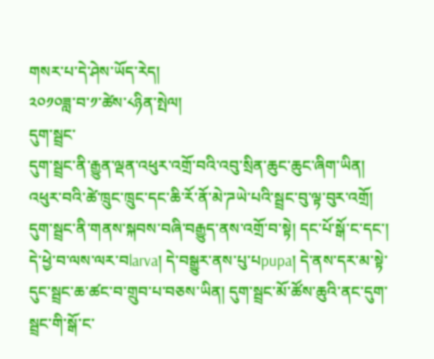གསར་པ་དེ་ཤེས་ཡོད་རེད།
༢༠༡༠ཟླ་བ་༡་ཚེས་༨ཉིན་སྤེལ།
དུག་སྦྲང་
དུག་སྦྲང་ནི་རྒྱུན་ལྡན་འཕུར་འགྲོ་བའི་འབུ་སྲིན་ཆུང་ཆུང་ཞིག་ཡིན། འཕུར་བའི་ཚེ་ཁྲུང་ཁྲུང་དང་ཆི་རོ་ནོ་མེ་ཌཡེ་པའི་སྦྲང་བུ་ལྟ་བུར་འགྲོ།  དུག་སྦྲང་ནི་གནས་སྐབས་བཞི་བརྒྱུད་ནས་འགྲོ་བ་སྟེ། དང་པོ་སྒོ་ང་དང་། དེ་ཕྱེ་བ་ལས་ལར་བlarva། དེ་བསྒྱུར་ནས་པུ་པpupa། དེ་ནས་དར་མ་སྟེ་དུང་སྦྲང་ཆ་ཚང་བ་གྲུབ་པ་བཅས་ཡིན། དུག་སྦྲང་མོ་ཚོས་ཆུའི་ནང་དུག་སྦྲང་གི་སྒོ་ང་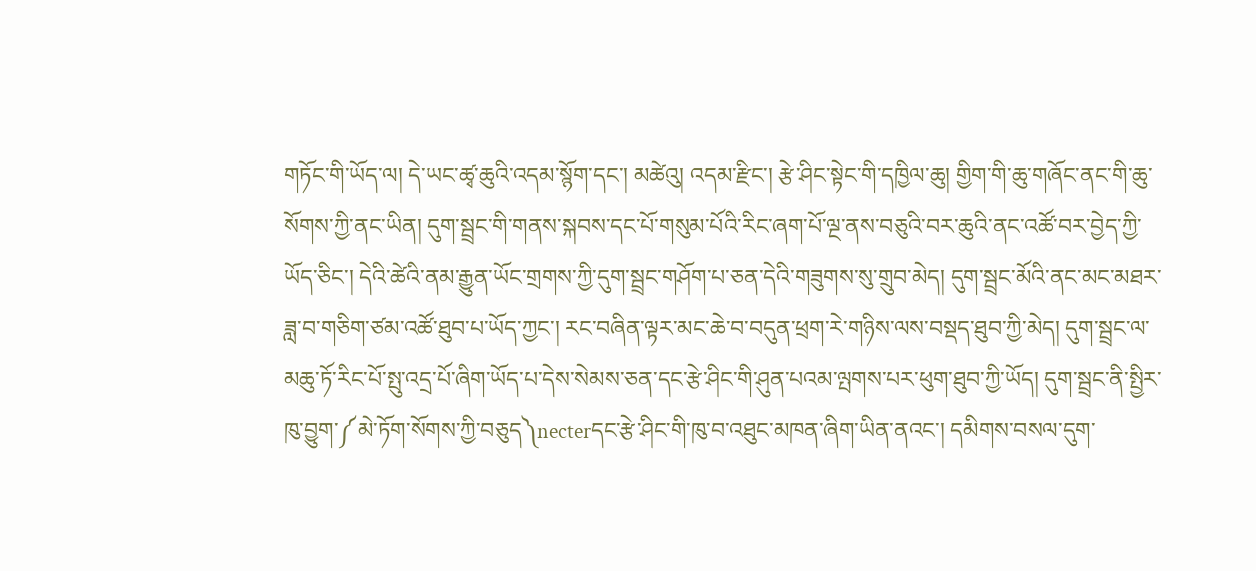གཏོང་གི་ཡོད་ལ། དེ་ཡང་ཚྭ་ཆུའི་འདམ་སྙོག་དང་། མཚེའུ། འདམ་རྫིང་། རྩེ་ཤིང་སྟེང་གི་དཁྱིལ་ཆུ། གྱིག་གི་ཆུ་གཞོང་ནང་གི་ཆུ་སོགས་ཀྱི་ནང་ཡིན། དུག་སྦྲང་གི་གནས་སྐབས་དང་པོ་གསུམ་པོའི་རིང་ཞག་པོ་ལྔ་ནས་བཅུའི་བར་ཆུའི་ནང་འཚོ་བར་བྱེད་ཀྱི་ཡོད་ཅིང་། དེའི་ཚེའི་ནམ་རྒྱུན་ཡོང་གྲགས་ཀྱི་དུག་སྦྲང་གཤོག་པ་ཅན་དེའི་གཟུགས་སུ་གྲུབ་མེད། དུག་སྦྲང་མོའི་ནང་མང་མཐར་ཟླ་བ་གཅིག་ཙམ་འཚོ་ཐུབ་པ་ཡོད་ཀྱང་། རང་བཞིན་ལྟར་མང་ཆེ་བ་བདུན་ཕྲག་རེ་གཉིས་ལས་བསྡད་ཐུབ་ཀྱི་མེད། དུག་སྦྲང་ལ་མཆུ་ཏོ་རིང་པོ་སྤུ་འདྲ་པོ་ཞིག་ཡོད་པ་དེས་སེམས་ཅན་དང་རྩེ་ཤིང་གི་ཤུན་པའམ་ལྤགས་པར་ཕུག་ཐུབ་ཀྱི་ཡོད། དུག་སྦྲང་ནི་སྤྱིར་ཁུ་བྱུག་༼མེ་ཏོག་སོགས་ཀྱི་བཅུད༽necterདང་རྩེ་ཤིང་གི་ཁུ་བ་འཐུང་མཁན་ཞིག་ཡིན་ནའང་། དམིགས་བསལ་དུག་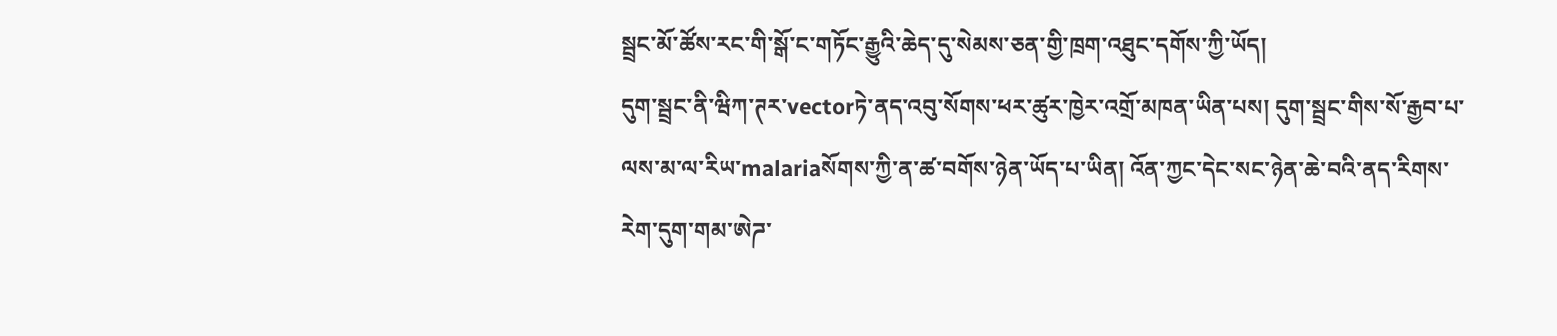སྦྲང་མོ་ཚོས་རང་གི་སྒོ་ང་གཏོང་རྒྱུའི་ཆེད་དུ་སེམས་ཅན་གྱི་ཁྲག་འཐུང་དགོས་ཀྱི་ཡོད།
དུག་སྦྲང་ནི་ཝིཀ་ཊར་vectorཏེ་ནད་འབུ་སོགས་ཕར་ཚུར་ཁྱེར་འགྲོ་མཁན་ཡིན་པས། དུག་སྦྲང་གིས་སོ་རྒྱབ་པ་ལས་མ་ལ་རིཡ་malariaསོགས་ཀྱི་ན་ཚ་བགོས་ཉེན་ཡོད་པ་ཡིན། འོན་ཀྱང་དེང་སང་ཉེན་ཆེ་བའི་ནད་རིགས་རེག་དུག་གམ་ཨེཌ་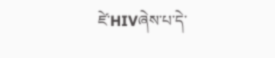ཛེ་HIVཞེས་པ་དེ་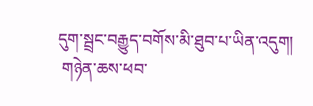དུག་སྦྲང་བརྒྱུད་བགོས་མི་ཐུབ་པ་ཡིན་འདུག།
 གཉེན་ཆས་ཕབ་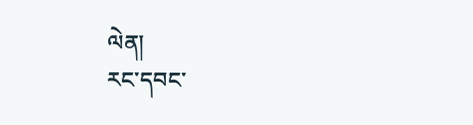ལེན།
རང་དབང་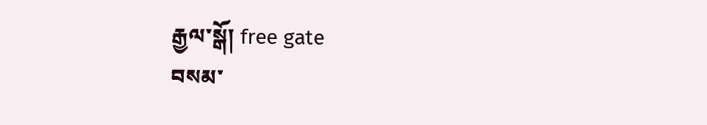རྒྱལ་སྒོ། free gate
བསམ་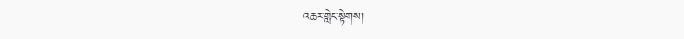འཆར་གླེང་སྟེགས།